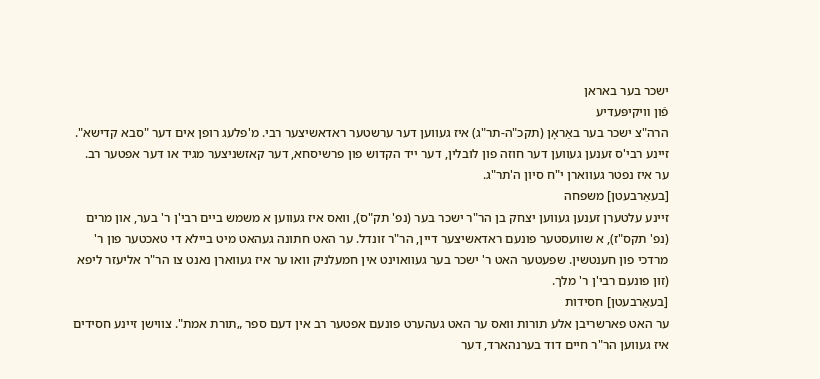ישכר בער באראן
פֿון װיקיפּעדיע
הרה"צ ישכר בער באַראָן (תקכ"ה-תר"ג) איז געווען דער ערשטער ראדאשיצער רבי. מ'פלעג רופן אים דער "סבא קדישא". זיינע רבי'ס זענען געווען דער חוזה פון לובלין, דער ייד הקדוש פון פרשיסחא, דער קאזשניצער מגיד או דער אפטער רב.
ער איז נפטר געווארן י"ח סיון ה'תר"ג.
[בעאַרבעטן] משפחה
זיינע עלטערן זענען געווען יצחק בן הר"ר ישכר בער (נפ' תק"ס), וואס איז געווען א משמש ביים רבי'ן ר' בער, און מרים (נפ' תקס"ז), א שוועסטער פונעם ראדאשיצער דיין, הר"ר זונדל. ער האט חתונה געהאט מיט ביילא די טאכטער פון ר' מרדכי פון חענטשין. שפעטער האט ר' ישכר בער געוואוינט אין חמעלניק וואו ער איז געווארן נאנט צו הר"ר אליעזר ליפא (זון פונעם רבי'ן ר' מלך.
[בעאַרבעטן] חסידות
ער האט פארשריבן אלע תורות וואס ער האט געהערט פונעם אפטער רב אין דעם ספר „תורת אמת". צווישן זיינע חסידים איז געווען הר"ר חיים דוד בערנהארד, דער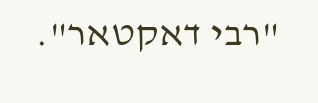"רבי דאקטאר".